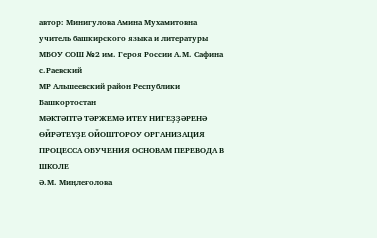автор: Минигулова Амина Мухамитовна
учитель башкирского языка и литературы
МБОУ СОШ №2 им. Героя России А.М. Сафина с.Раевский
МР Альшеевский район Республики Башкортостан
МӘКТӘПТӘ ТӘРЖЕМӘ ИТЕҮ НИГЕҘҘӘРЕНӘ ӨЙРӘТЕҮҘЕ ОЙОШТОРОУ ОРГАНИЗАЦИЯ ПРОЦЕССА ОБУЧЕНИЯ ОСНОВАМ ПЕРЕВОДА В ШКОЛЕ
Ә.М. Миңлеғолова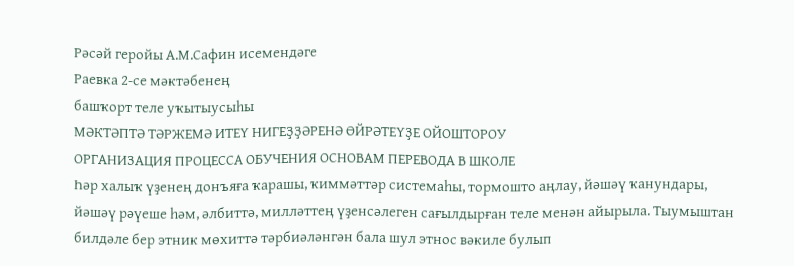Рәсәй геройы А.М.Сафин исемендәге
Раевка 2-се мәктәбенең
башҡорт теле уҡытыусыһы
МӘКТӘПТӘ ТӘРЖЕМӘ ИТЕҮ НИГЕҘҘӘРЕНӘ ӨЙРӘТЕҮҘЕ ОЙОШТОРОУ
ОРГАНИЗАЦИЯ ПРОЦЕССА ОБУЧЕНИЯ ОСНОВАМ ПЕРЕВОДА В ШКОЛЕ
Һәр халыҡ үҙенең донъяға ҡарашы, ҡиммәттәр системаһы, тормошто аңлау, йәшәү ҡанундары, йәшәү рәүеше һәм, әлбиттә, милләттең үҙенсәлеген сағылдырған теле менән айырыла. Тыумыштан билдәле бер этник мөхиттә тәрбиәләнгән бала шул этнос вәкиле булып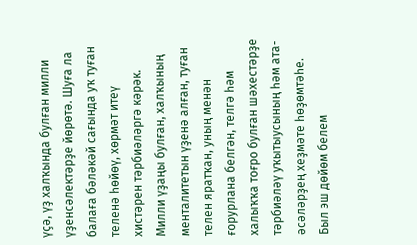үҫә, үҙ халҡында булған милли үҙенсәлектәрҙе йөрөтә. Шуға ла балаға бәләкәй сағында уҡ туған теленә һөйөү, хөрмәт итеү хистәрен тәрбиәләргә кәрәк. Милли үҙаңы булған, халҡының менталитетын үҙенә алған, туған телен яратҡан, уның менән ғорурлана белгән, телгә һәм халыҡҡа тоғро булған шәхестәрҙе тәрбиәләү уҡытыусының һәм ата-әсәләрҙең хеҙмәте һөҙөмтәһе. Был эш дөйөм белем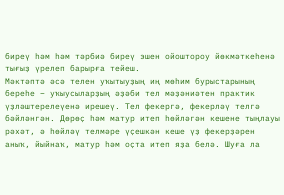биреү һәм һәм тәрбиә биреү эшен ойоштороу йөкмәткеһенә тығыҙ үрелеп барырға тейеш.
Мәктәптә әсә телен уҡытыуҙың иң мөһим бурыстарының береһе – уҡыусыларҙың әҙәби тел мәҙәниәтен практик үҙләштерелеүенә ирешеү. Тел фекергә, фекерләү телгә бәйләнгән. Дөрөҫ һәм матур итеп һөйләгән кешене тыңлауы рәхәт, ә һөйләү телмәре үҫешкән кеше үҙ фекерҙәрен аныҡ, йыйнаҡ, матур һәм оҫта итеп яҙа белә. Шуға ла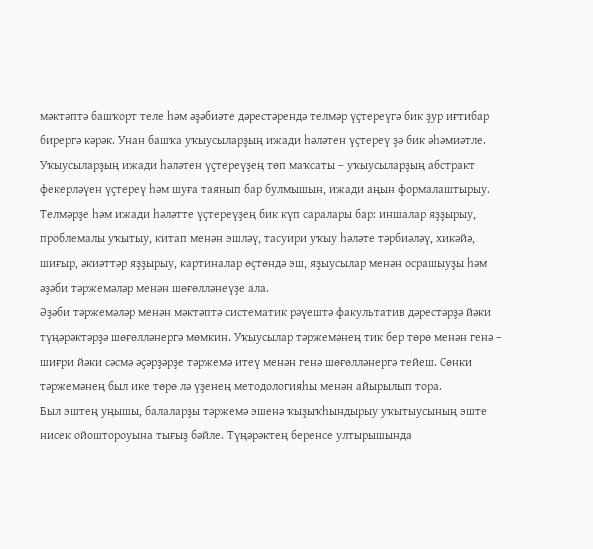мәктәптә башҡорт теле һәм әҙәбиәте дәрестәрендә телмәр үҫтереүгә бик ҙур иғтибар бирергә кәрәк. Унан башҡа уҡыусыларҙың ижади һәләтен үҫтереү ҙә бик әһәмиәтле. Уҡыусыларҙың ижади һәләтен үҫтереүҙең төп маҡсаты – уҡыусыларҙың абстракт фекерләүен үҫтереү һәм шуға таянып бар булмышын, ижади аңын формалаштырыу. Телмәрҙе һәм ижади һәләтте үҫтереүҙең бик күп саралары бар: иншалар яҙҙырыу, проблемалы уҡытыу, китап менән эшләү, тасуири уҡыу һәләте тәрбиәләү, хикәйә, шиғыр, әкиәттәр яҙҙырыу, картиналар өҫтөндә эш, яҙыусылар менән осрашыуҙы һәм әҙәби тәржемәләр менән шөғөлләнеүҙе ала.
Әҙәби тәржемәләр менән мәктәптә систематик рәүештә факультатив дәрестәрҙә йәки түңәрәктәрҙә шөғөлләнергә мөмкин. Уҡыусылар тәржемәнең тик бер төрө менән генә – шиғри йәки сәсмә әҫәрҙәрҙе тәржемә итеү менән генә шөғөлләнергә тейеш. Сөнки тәржемәнең был ике төрө лә үҙенең методологияһы менән айырылып тора.
Был эштең уңышы, балаларҙы тәржемә эшенә ҡыҙыҡһындырыу уҡытыусының эште нисек ойоштороуына тығыҙ бәйле. Түңәрәктең беренсе ултырышында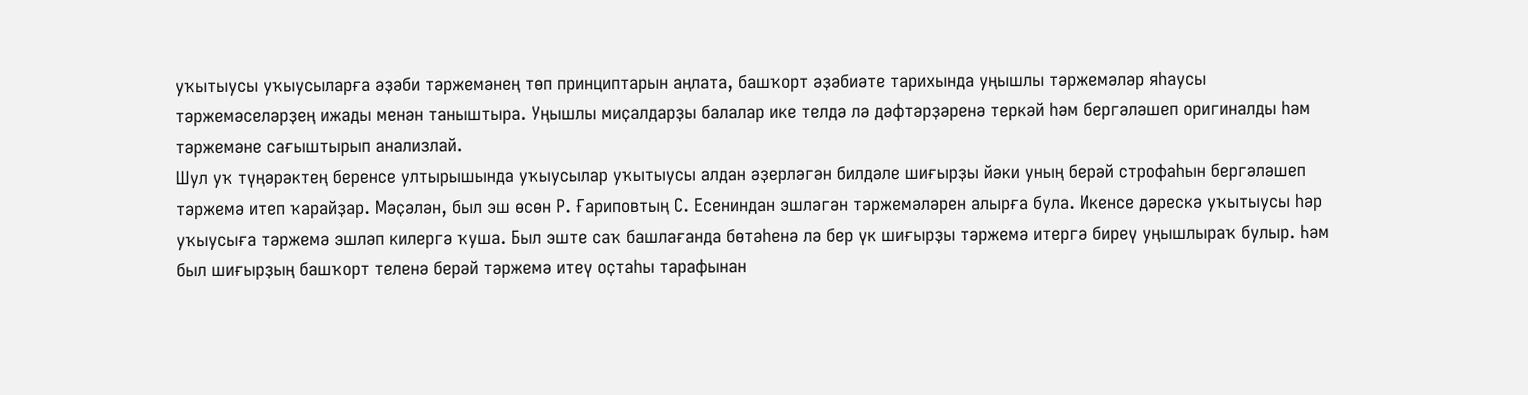уҡытыусы уҡыусыларға әҙәби тәржемәнең төп принциптарын аңлата, башҡорт әҙәбиәте тарихында уңышлы тәржемәләр яһаусы тәржемәселәрҙең ижады менән таныштыра. Уңышлы миҫалдарҙы балалар ике телдә лә дәфтәрҙәренә теркәй һәм бергәләшеп оригиналды һәм тәржемәне сағыштырып анализлай.
Шул уҡ түңәрәктең беренсе ултырышында уҡыусылар уҡытыусы алдан әҙерләгән билдәле шиғырҙы йәки уның берәй строфаһын бергәләшеп тәржемә итеп ҡарайҙар. Мәҫәлән, был эш өсөн Р. Ғариповтың С. Есениндан эшләгән тәржемәләрен алырға була. Икенсе дәрескә уҡытыусы һәр уҡыусыға тәржемә эшләп килергә ҡуша. Был эште саҡ башлағанда бөтәһенә лә бер үк шиғырҙы тәржемә итергә биреү уңышлыраҡ булыр. Һәм был шиғырҙың башҡорт теленә берәй тәржемә итеү оҫтаһы тарафынан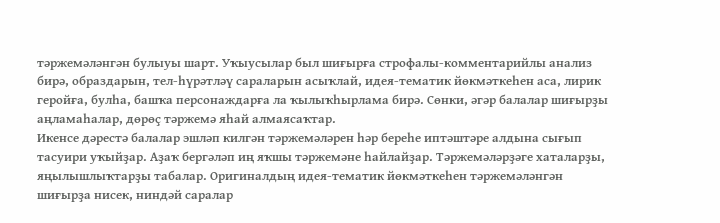тәржемәләнгән булыуы шарт. Уҡыусылар был шиғырға строфалы-комментарийлы анализ бирә, образдарын, тел-һүрәтләү сараларын асыҡлай, идея-тематик йөкмәткеһен аса, лирик геройға, булһа, башҡа персонаждарға ла ҡылыҡһырлама бирә. Сөнки, әгәр балалар шиғырҙы аңламаһалар, дөрөҫ тәржемә яһай алмаясаҡтар.
Икенсе дәрестә балалар эшләп килгән тәржемәләрен һәр береһе иптәштәре алдына сығып тасуири уҡыйҙар. Аҙаҡ бергәләп иң яҡшы тәржемәне һайлайҙар. Тәржемәләрҙәге хаталарҙы, яңылышлыҡтарҙы табалар. Оригиналдың идея-тематик йөкмәткеһен тәржемәләнгән шиғырҙа нисек, ниндәй саралар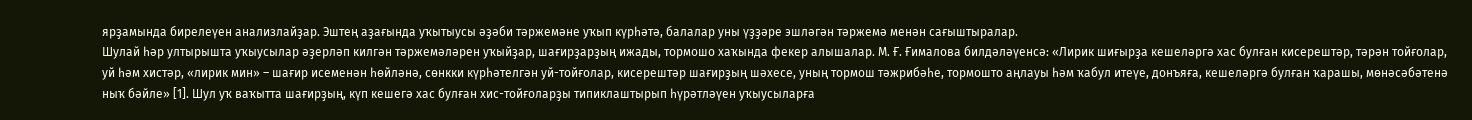ярҙамында бирелеүен анализлайҙар. Эштең аҙағында уҡытыусы әҙәби тәржемәне уҡып күрһәтә, балалар уны үҙҙәре эшләгән тәржемә менән сағыштыралар.
Шулай һәр ултырышта уҡыусылар әҙерләп килгән тәржемәләрен уҡыйҙар, шағирҙарҙың ижады, тормошо хаҡында фекер алышалар. М. Ғ. Ғималова билдәләүенсә: «Лирик шиғырҙа кешеләргә хас булған кисерештәр, тәрән тойғолар, уй һәм хистәр, «лирик мин» – шағир исеменән һөйләнә, сөнкки күрһәтелгән уй-тойғолар, кисерештәр шағирҙың шәхесе, уның тормош тәжрибәһе, тормошто аңлауы һәм ҡабул итеүе, донъяға, кешеләргә булған ҡарашы, мөнәсәбәтенә ныҡ бәйле» [1]. Шул уҡ ваҡытта шағирҙың, күп кешегә хас булған хис-тойғоларҙы типиклаштырып һүрәтләүен уҡыусыларға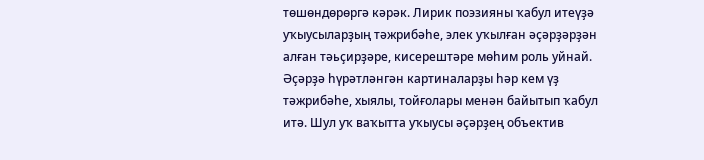төшөндөрөргә кәрәк. Лирик поэзияны ҡабул итеүҙә уҡыусыларҙың тәжрибәһе, элек уҡылған әҫәрҙәрҙән алған тәьҫирҙәре, кисерештәре мөһим роль уйнай. Әҫәрҙә һүрәтләнгән картиналарҙы һәр кем үҙ тәжрибәһе, хыялы, тойғолары менән байытып ҡабул итә. Шул уҡ ваҡытта уҡыусы әҫәрҙең объектив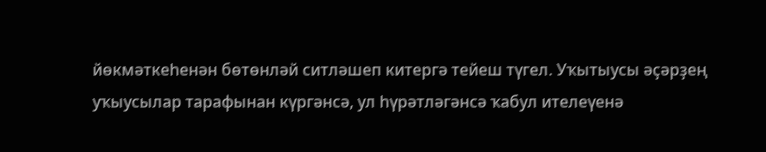йөкмәткеһенән бөтөнләй ситләшеп китергә тейеш түгел. Уҡытыусы әҫәрҙең уҡыусылар тарафынан күргәнсә, ул һүрәтләгәнсә ҡабул ителеүенә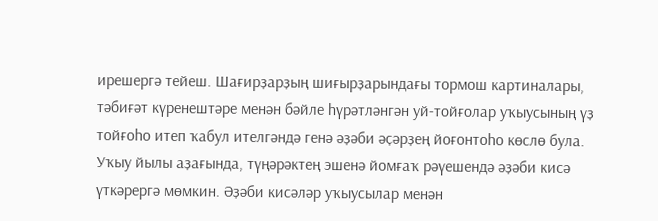ирешергә тейеш. Шағирҙарҙың шиғырҙарындағы тормош картиналары, тәбиғәт күренештәре менән бәйле һүрәтләнгән уй-тойғолар уҡыусының үҙ тойғоһо итеп ҡабул ителгәндә генә әҙәби әҫәрҙең йоғонтоһо көслө була.
Уҡыу йылы аҙағында, түңәрәктең эшенә йомғаҡ рәүешендә әҙәби кисә үткәрергә мөмкин. Әҙәби кисәләр уҡыусылар менән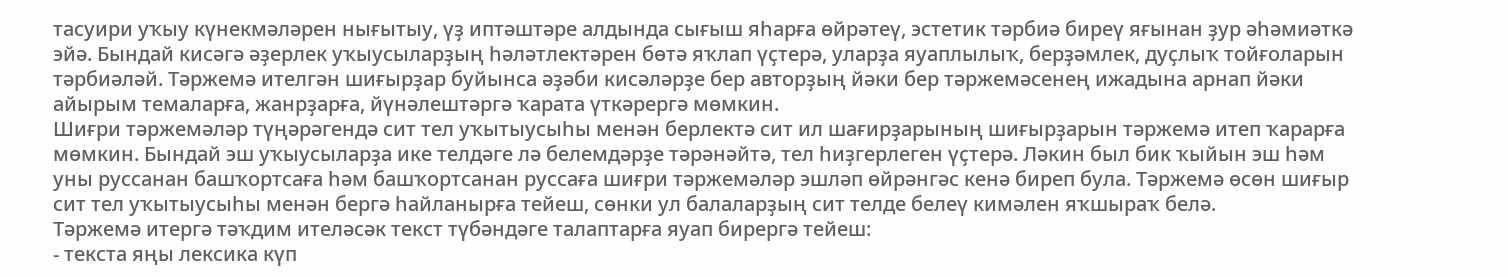тасуири уҡыу күнекмәләрен нығытыу, үҙ иптәштәре алдында сығыш яһарға өйрәтеү, эстетик тәрбиә биреү яғынан ҙур әһәмиәткә эйә. Бындай кисәгә әҙерлек уҡыусыларҙың һәләтлектәрен бөтә яҡлап үҫтерә, уларҙа яуаплылыҡ, берҙәмлек, дуҫлыҡ тойғоларын тәрбиәләй. Тәржемә ителгән шиғырҙар буйынса әҙәби кисәләрҙе бер авторҙың йәки бер тәржемәсенең ижадына арнап йәки айырым темаларға, жанрҙарға, йүнәлештәргә ҡарата үткәрергә мөмкин.
Шиғри тәржемәләр түңәрәгендә сит тел уҡытыусыһы менән берлектә сит ил шағирҙарының шиғырҙарын тәржемә итеп ҡарарға мөмкин. Бындай эш уҡыусыларҙа ике телдәге лә белемдәрҙе тәрәнәйтә, тел һиҙгерлеген үҫтерә. Ләкин был бик ҡыйын эш һәм уны руссанан башҡортсаға һәм башҡортсанан руссаға шиғри тәржемәләр эшләп өйрәнгәс кенә биреп була. Тәржемә өсөн шиғыр сит тел уҡытыусыһы менән бергә һайланырға тейеш, сөнки ул балаларҙың сит телде белеү кимәлен яҡшыраҡ белә.
Тәржемә итергә тәҡдим ителәсәк текст түбәндәге талаптарға яуап бирергә тейеш:
- текста яңы лексика күп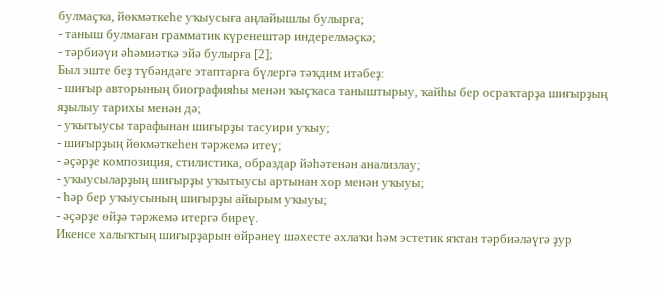булмаҫҡа, йөкмәткеһе уҡыусыға аңлайышлы булырға;
- таныш булмаған грамматик күренештәр индерелмәҫкә;
- тәрбиәүи әһәмиәткә эйә булырға [2];
Был эште беҙ түбәндәге этаптарға бүлергә тәҡдим итәбеҙ:
- шиғыр авторының биографияһы менән ҡыҫҡаса таныштырыу, ҡайһы бер осраҡтарҙа шиғырҙың яҙылыу тарихы менән дә;
- уҡытыусы тарафынан шиғырҙы тасуири уҡыу;
- шиғырҙың йөкмәткеһен тәржемә итеү;
- әҫәрҙе композиция, стилистика, образдар йәһәтенән анализлау;
- уҡыусыларҙың шиғырҙы уҡытыусы артынан хор менән уҡыуы;
- һәр бер уҡыусының шиғырҙы айырым уҡыуы;
- әҫәрҙе өйҙә тәржемә итергә биреү.
Икенсе халыҡтың шиғырҙарын өйрәнеү шәхесте әхлаҡи һәм эстетик яҡтан тәрбиәләүгә ҙур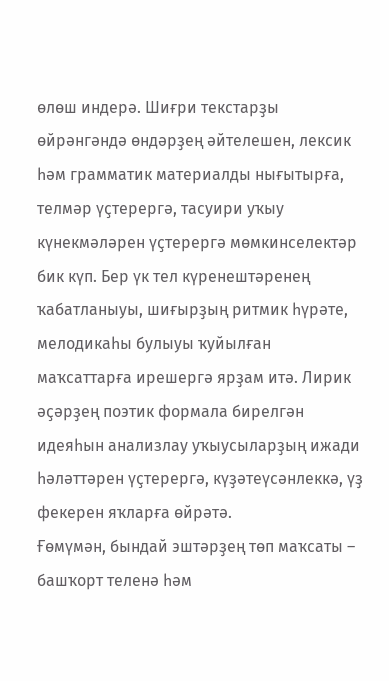өлөш индерә. Шиғри текстарҙы өйрәнгәндә өндәрҙең әйтелешен, лексик һәм грамматик материалды нығытырға, телмәр үҫтерергә, тасуири уҡыу күнекмәләрен үҫтерергә мөмкинселектәр бик күп. Бер үк тел күренештәренең ҡабатланыуы, шиғырҙың ритмик һүрәте, мелодикаһы булыуы ҡуйылған маҡсаттарға ирешергә ярҙам итә. Лирик әҫәрҙең поэтик формала бирелгән идеяһын анализлау уҡыусыларҙың ижади һәләттәрен үҫтерергә, күҙәтеүсәнлеккә, үҙ фекерен яҡларға өйрәтә.
Ғөмүмән, бындай эштәрҙең төп маҡсаты – башҡорт теленә һәм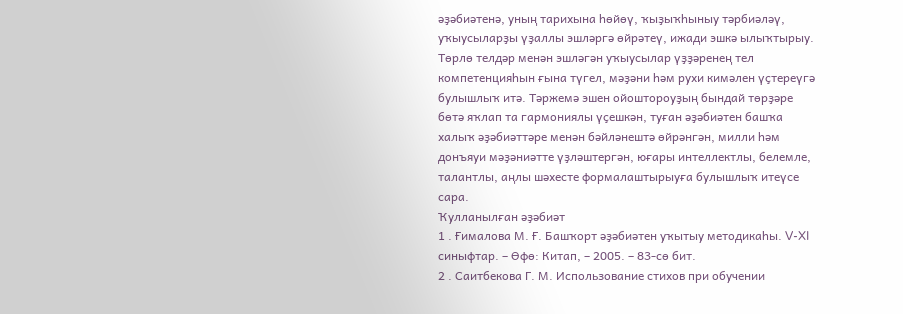әҙәбиәтенә, уның тарихына һөйөү, ҡыҙыҡһыныу тәрбиәләү, уҡыусыларҙы үҙаллы эшләргә өйрәтеү, ижади эшкә ылыҡтырыу. Төрлө телдәр менән эшләгән уҡыусылар үҙҙәренең тел компетенцияһын ғына түгел, мәҙәни һәм рухи кимәлен үҫтереүгә булышлыҡ итә. Тәржемә эшен ойоштороуҙың бындай төрҙәре бөтә яҡлап та гармониялы үҫешкән, туған әҙәбиәтен башҡа халыҡ әҙәбиәттәре менән бәйләнештә өйрәнгән, милли һәм донъяуи мәҙәниәтте үҙләштергән, юғары интеллектлы, белемле, талантлы, аңлы шәхесте формалаштырыуға булышлыҡ итеүсе сара.
Ҡулланылған әҙәбиәт
1 . Ғималова М. Ғ. Башҡорт әҙәбиәтен уҡытыу методикаһы. V-XI синыфтар. – Өфө: Китап, – 2005. – 83-сө бит.
2 . Саитбекова Г. М. Использование стихов при обучении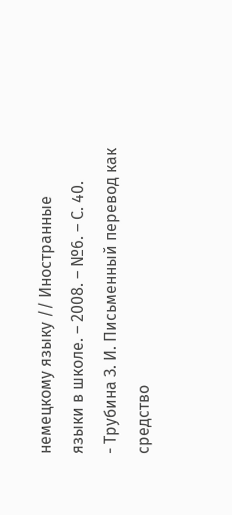немецкому языку // Иностранные языки в школе. – 2008. – №6. – С. 40.
- Трубина З. И. Письменный перевод как средство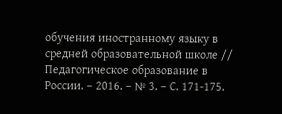обучения иностранному языку в средней образовательной школе // Педагогическое образование в России. – 2016. – № 3. – С. 171-175.